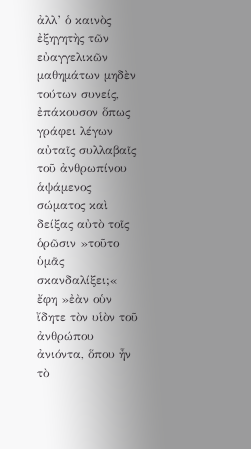ἀλλ’ ὁ καινὸς ἐξηγητὴς τῶν εὐαγγελικῶν μαθημάτων μηδὲν τούτων συνείς, ἐπάκουσον ὅπως γράφει λέγων αὐταῖς συλλαβαῖς τοῦ ἀνθρωπίνου ἁψάμενος σώματος καὶ δείξας αὐτὸ τοῖς ὁρῶσιν »τοῦτο ὑμᾶς σκανδαλίξει;« ἔφη »ἐὰν οὑν ἴδητε τὸν υἱὸν τοῦ ἀνθρώπου ἀνιόντα, ὅπου ἦν τὸ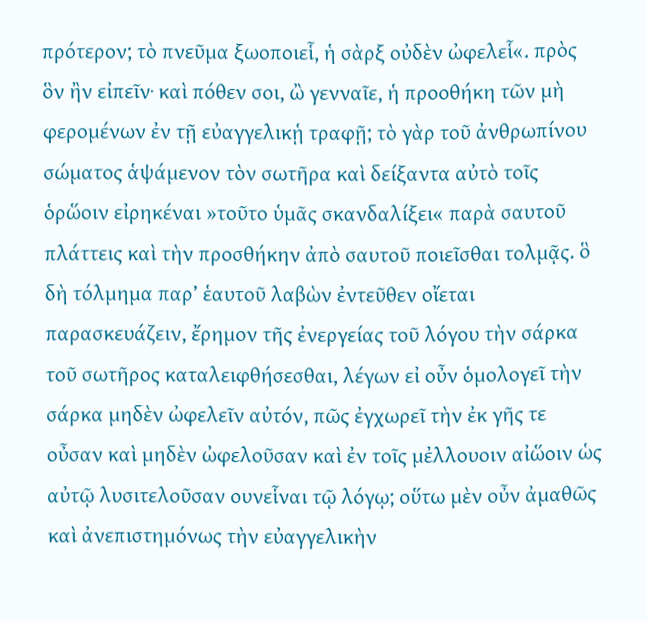πρότερον; τὸ πνεῦμα ξωοποιεἷ, ἡ σὰρξ οὐδὲν ὠφελεἷ«. πρὸς ὃν ἢν εἰπεῖν· καὶ πόθεν σοι, ὢ γενναῖε, ἡ προοθήκη τῶν μὴ φερομένων ἐν τῇ εὐαγγελικᾑ τραφῇ; τὸ γὰρ τοῦ ἀνθρωπίνου σώματος ἁψάμενον τὸν σωτῆρα καὶ δείξαντα αὐτὸ τοῖς ὁρὥοιν εἰρηκέναι »τοῦτο ὑμᾶς σκανδαλίξει« παρὰ σαυτοῦ πλάττεις καὶ τὴν προσθήκην ἀπὸ σαυτοῦ ποιεῖσθαι τολμᾷς. ὃ δὴ τόλμημα παρ’ ἑαυτοῦ λαβὼν ἐντεῦθεν οἴεται παρασκευάζειν, ἔρημον τῆς ἐνεργείας τοῦ λόγου τὴν σάρκα τοῦ σωτῆρος καταλειφθήσεσθαι, λέγων εἰ οὖν ὁμολογεῖ τὴν σάρκα μηδὲν ὠφελεῖν αὐτόν, πῶς ἐγχωρεῖ τὴν ἐκ γῆς τε οὖσαν καὶ μηδὲν ὠφελοῦσαν καὶ ἐν τοῖς μἐλλουοιν αἰὥοιν ὡς αὐτῷ λυσιτελοῦσαν ουνεἷναι τῷ λόγῳ; οὕτω μὲν οὖν ἀμαθῶς καὶ ἀνεπιστημόνως τὴν εὐαγγελικὴν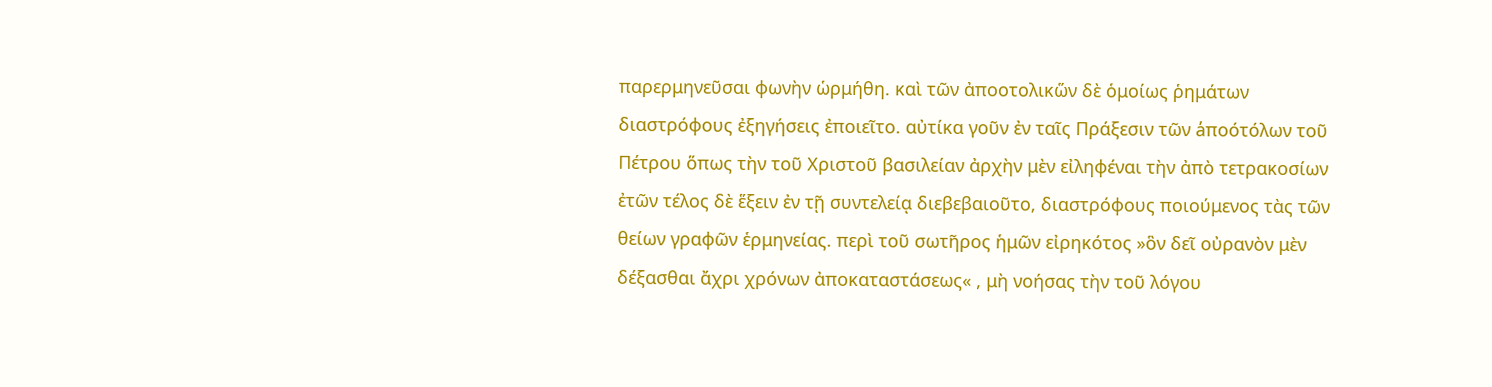παρερμηνεῦσαι φωνὴν ὡρμήθη. καὶ τῶν ἀποοτολικὥν δὲ ὁμοίως ῥημάτων διαστρόφους ἐξηγήσεις ἐποιεῖτο. αὐτίκα γοῦν ἐν ταῖς Πράξεσιν τῶν a̓ποότόλων τοῦ Πέτρου ὅπως τὴν τοῦ Χριστοῦ βασιλείαν ἀρχὴν μὲν εἰληφέναι τὴν ἀπὸ τετρακοσίων ἐτῶν τέλος δὲ ἕξειν ἐν τῇ συντελείᾳ διεβεβαιοῦτο, διαστρόφους ποιούμενος τὰς τῶν θείων γραφῶν ἑρμηνείας. περὶ τοῦ σωτῆρος ἡμῶν εἰρηκότος »ὃν δεῖ οὐρανὸν μὲν δέξασθαι ἄχρι χρόνων ἀποκαταστάσεως« , μὴ νοήσας τὴν τοῦ λόγου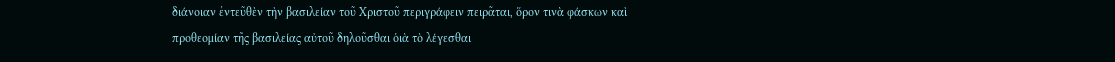διάνοιαν ἐντεῦθὲν τὴν βασιλείαν τοῦ Χριστοῦ περιγράφειν πειρᾶται, ὅρον τινὰ φάσκων καὶ προθεομίαν τῆς βασιλείας αὐτοῦ δηλοῦσθαι ὁιὰ τὸ λέγεσθαι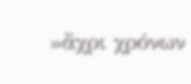»ἄχρι χρόνων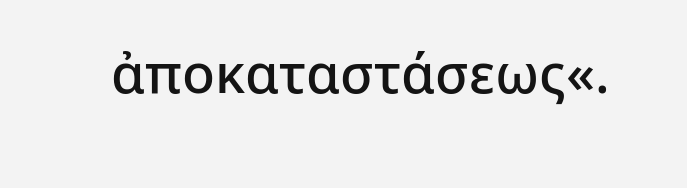ἀποκαταστάσεως«.